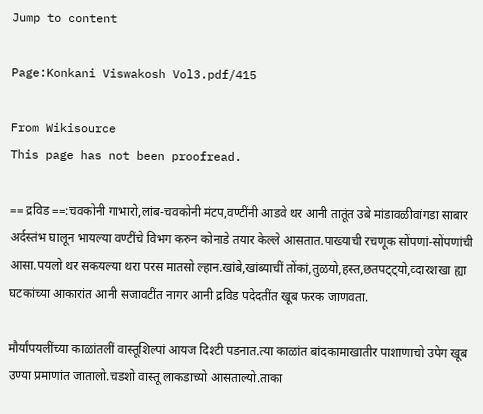Jump to content

Page:Konkani Viswakosh Vol3.pdf/415

From Wikisource
This page has not been proofread.

== द्रविड ==:चवकोनी गाभारो,लांब-चवकोनी मंटप,वण्टींनी आडवे थर आनी तातूंत उबे मांडावळीवांगडा साबार अर्दस्तंभ घालून भायल्या वण्टींचे विभग करुन कोनाडे तयार केल्ले आसतात.पाख्याची रचणूक सोंपणां-सोंपणांची आसा.पयलो थर सकयल्या थरा परस मातसो ल्हान.खांबे,खांब्याचीं तोंकां,तुळयो,हस्त,छतपट्ट्यो,व्दारशखा ह्या घटकांच्या आकारांत आनी सजावटींत नागर आनी द्रविड पदेदतींत खूब फरक जाणवता.

मौर्यांपयलींच्या काळांतलीं वास्तूशिल्पां आयज दिश्टी पडनात.त्या काळांत बांदकामाखातीर पाशाणाचो उपेग खूब उण्या प्रमाणांत जातालो.चडशो वास्तू लाकडाच्यो आसताल्यो.ताका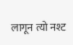लागून त्यो नश्ट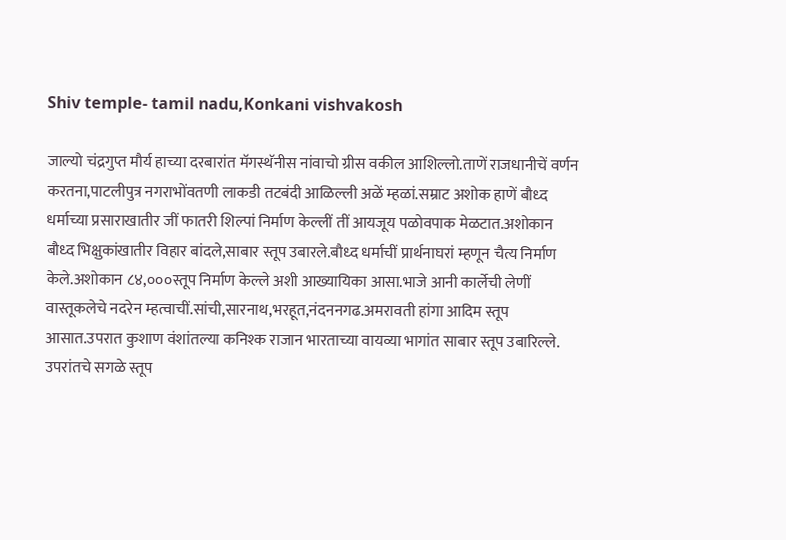Shiv temple- tamil nadu,Konkani vishvakosh

जाल्यो चंद्रगुप्त मौर्य हाच्या दरबारांत मॅगस्थॅनीस नांवाचो ग्रीस वकील आशिल्लो.ताणें राजधानीचें वर्णन करतना,पाटलीपुत्र नगराभोंवतणी लाकडी तटबंदी आळिल्ली अळें म्हळां.सम्राट अशोक हाणें बौध्द धर्माच्या प्रसाराखातीर जीं फातरी शिल्पां निर्माण केल्लीं तीं आयजूय पळोवपाक मेळटात.अशोकान बौध्द भिक्षुकांखातीर विहार बांदले,साबार स्तूप उबारले.बौध्द धर्माचीं प्रार्थनाघरां म्हणून चैत्य निर्माण केले.अशोकान ८४,०००स्तूप निर्माण केल्ले अशी आख्यायिका आसा.भाजे आनी कार्लेची लेणीं वास्तूकलेचे नदरेन म्हत्वाचीं.सांची,सारनाथ,भरहूत,नंदननगढ.अमरावती हांगा आदिम स्तूप आसात.उपरात कुशाण वंशांतल्या कनिश्क राजान भारताच्या वायव्या भागांत साबार स्तूप उबारिल्ले. उपरांतचे सगळे स्तूप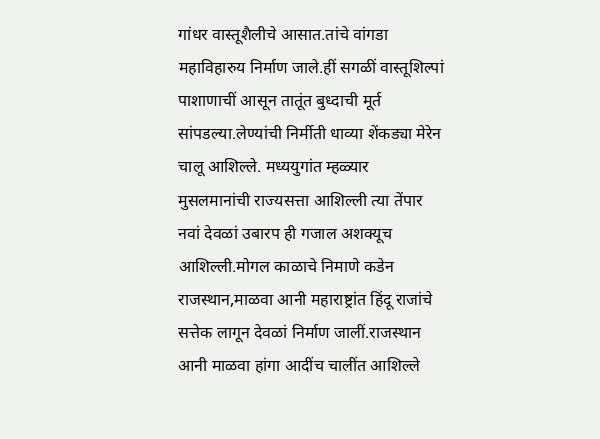गांधर वास्तूशैलीचे आसात.तांचे वांगडा महाविहारुय निर्माण जाले.हीं सगळीं वास्तूशिल्पां पाशाणाचीं आसून तातूंत बुध्दाची मूर्त सांपडल्या.लेण्यांची निर्मीती धाव्या शेंकड्या मेरेन चालू आशिल्ले. मध्ययुगांत म्हळ्यार मुसलमानांची राज्यसत्ता आशिल्ली त्या तेंपार नवां देवळां उबारप ही गजाल अशक्यूच आशिल्ली.मोगल काळाचे निमाणे कडेन राजस्थान,माळवा आनी महारा‌‌ष्ट्रांत हिंदू राजांचे सत्तेक लागून देवळां निर्माण जालीं.राजस्थान आनी माळवा हांगा आदींच चालींत आशिल्ले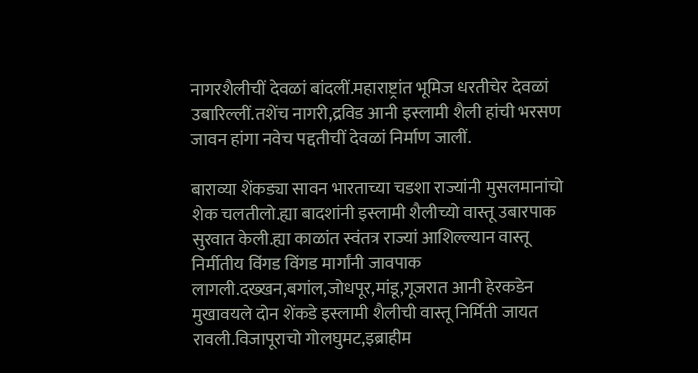नागरशैलीचीं देवळां बांदलीं.महाराष्ट्रांत भूमिज धरतीचेर देवळां उबारिल्लीं.तशेंच नागरी,द्रविड आनी इस्लामी शैली हांची भरसण जावन हांगा नवेच पद्दतीचीं देवळां निर्माण जालीं.

बाराव्या शेंकड्या सावन भारताच्या चडशा राज्यांनी मुसलमानांचो शेक चलतीलो.ह्या बादशांनी इस्लामी शैलीच्यो वास्तू उबारपाक सुरवात केली.ह्या काळांत स्वंतत्र राज्यां आशिल्ल्यान वास्तू निर्मीतीय विंगड विंगड मार्गांनी जावपाक लागली.दख्खन,बगांल,जोधपूर,मांडू,गूजरात आनी हेरकडेन मुखावयले दोन शेंकडे इस्लामी शैलीची वास्तू निर्मिती जायत रावली.विजापूराचो गोलघुमट,इब्राहीम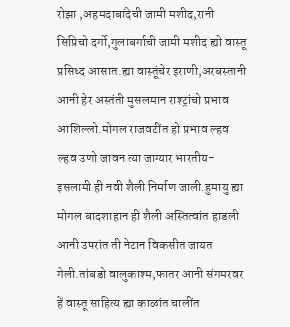रोझा ,अहमदाबांदेची जामी मशीद,रानी सिप्रिचो दर्गो,गुलाबर्गाची जामी मशीद ह्यो वास्तू प्रसिध्द आसात.ह्या वास्तूंचेर इराणी,अरबस्तानी आनी हेर अस्तंती मुसलमान राश्ट्रांचो प्रभाव आशिल्लो.मोगल राजवटींत हो प्रभाव ल्हव ल्हव उणो जावन त्या जाग्यार भारतीय-इसलामी ही नवी शैली निर्माण जाली.हुमायु ह्या मोगल बादशाहान ही शैली अस्तित्वांत हाडली आनी उपरांत ती नेटान विकसीत जायत गेली.तांबडो वालुकाश्म,फातर आनी संगमरवर हें वास्तू साहित्य ह्या काळांत चालींत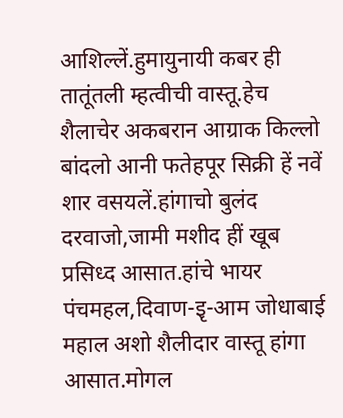आशिल्लें.हुमायुनायी कबर ही तातूंतली म्हत्वीची वास्तू.हेच शैलाचेर अकबरान आग्राक किल्लो बांदलो आनी फतेहपूर सिक्री हें नवें शार वसयलें.हांगाचो बुलंद दरवाजो,जामी मशीद हीं खूब प्रसिध्द आसात.हांचे भायर पंचमहल,दिवाण-इृ-आम जोधाबाई महाल अशो शैलीदार वास्तू हांगा आसात.मोगल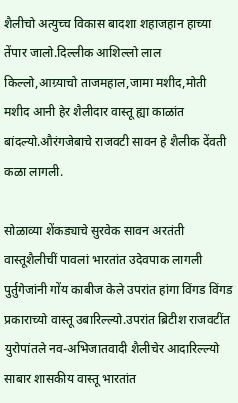शैलीचो अत्युच्च विकास बादशा शहाजहान हाच्या तेंपार जालो.दिल्लीक आशिल्लो लाल किल्लो,आग्र्याचो ताजमहाल,जामा मशीद,मोती मशीद आनी हेर शैलीदार वास्तू ह्या काळांत बांदल्यो.औरंगजेबाचे राजवटी सावन हे शैलीक देंवती कळा लागली.

सोळाव्या शेंकड्याचे सुरवेक सावन अरतंती वास्तूशैलीचीं पावलां भारतांत उदेवपाक लागली पुर्तुगेजांनी गोंय काबीज केले उपरांत हांगा विंगड विंगड प्रकाराच्यो वास्तू उबारिल्ल्यो.उपरांत ब्रिटीश राजवटींत युरोपांतले नव-अभिजातवादी शैलीचेर आदारिल्ल्यो साबार शासकीय वास्तू भारतांत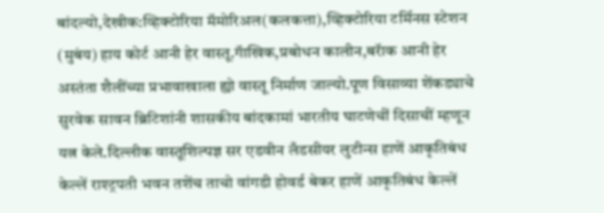बांदल्यो,देखीक:व्हिक्टोरिया मॅमोरिअल(कलकत्ता),व्हिक्टोरिया टर्मिनस स्टेशन (मुबंय) हाय कोर्ट आनी हेर वास्तू.गॅाखिक,प्रबोधन कालीन,बरॅाक आनी हेर अस्तंता शैलींच्या प्रभावाखाला ह्यो वास्तू निर्माण जाल्यो.पूण विसाव्या शेंकड्याचे सुरवेक सावन ब्रिटिशांनी शासकीय बांदकामां भारतीय घाटणेचीं दिसाचीं म्हणून यत्न केले.दिल्लीक वास्तूशिल्पज्ञ सर एडवीन ल‌ँडसीयर लुटीन्स हाणें आकृतिबंध केल्लें राश्ट्रपती भवन तशेंच ताचो वांगडी होवर्ड बेकर हाणें आकृतिबंध केल्लें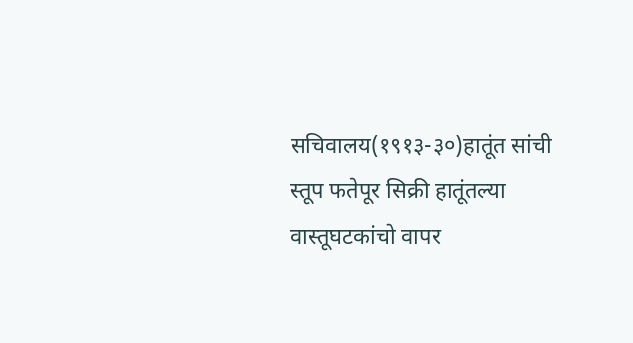सचिवालय‍‍‍‍‌‌‌‌‌‍(१९१३-३०)हातूंत सांची स्तूप फतेपूर सिक्री हातूंतल्या वास्तूघटकांचो वापर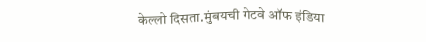केल्लो दिसता.मुंबयची गेटवे ऑफ इंडिया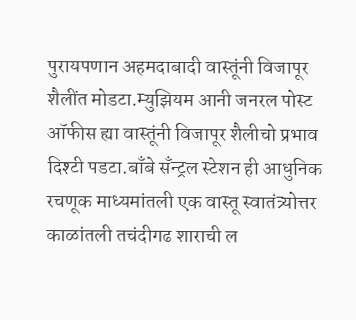पुरायपणान अहमदाबादी वास्तूंनी विजापूर शैलींत मोडटा.म्युझियम आनी जनरल पोस्ट ऑफीस ह्या वास्तूंनी विजापूर शैलीचो प्रभाव दिश्टी पडटा.बाँबे सँन्ट्रल स्टेशन ही आधुनिक रचणूक माध्यमांतली एक वास्तू स्वातंत्र्योत्तर काळांतली तचंदीगढ शाराची ल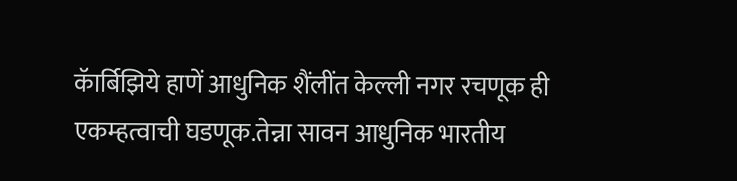कॅार्बिझिये हाणें आधुनिक शैंलींत केल्ली नगर रचणूक ही एकम्हत्वाची घडणूक.तेन्ना सावन आधुनिक भारतीय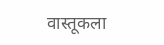वास्तूकला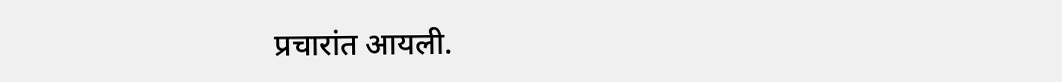प्रचारांत आयली.